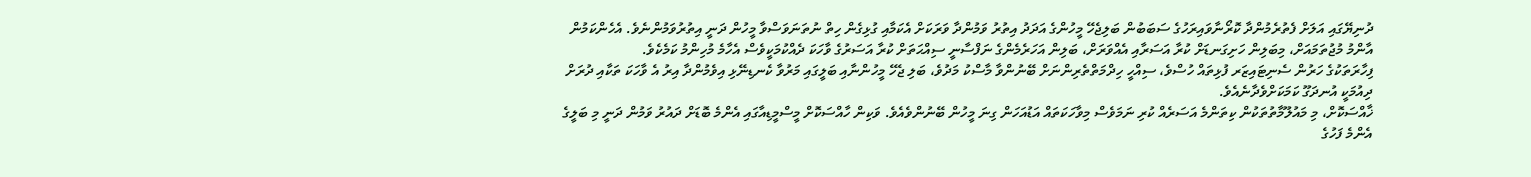ދުނިޔޭގައި އަލަށް ފެތުރެމުންދާ ކޮރޯނާވައިރަހުގެ ސަބަބުން ބަލިޖެހޭ މީހުންގެ އަދަދު އިތުރު ވަމުންދާ ވަރަކަށް އެކަމާއި ގުޅިގެން ހިތް ނުތަނަވަސްވާ މީހުން ދަނީ އިތުރުވަމުންނެވެ. އެހެންކަމުން އާންމު މުޖުތަމައަށް، މިބަލިން ހަށިގަނޑަށް ކުރާ އަސަރާއި އެއްވަރަށް، ބަލިން އަހަރެމެންގެ ނަފްސާނީ ސިއްޙަތަށް ކުރާ އަސަރުގެ ވާހަކަ ދެއްކުމަކީވެސް އެހާމެ މުހިންމު ކަމެކެވެ.
ފިހާރަތަކުގެ ހަރުން ސެނިޓައިޒަރ ފުޅިތައް ހުސްވެ، ސިއްހީ ހިދްމަތްތެރިންނަށް ބޭނުންވާ މާސްކު މަދުވެ، ބަލި ޖެހޭ މީހުންނާއި ބަލީގައި މަރުވާ ކެނޑިނޭޅި އިވެމުންދާ އިރު އެ ވާހަކަ ތަކާއި ދުރަށް ދިއުމަކީ އުނދަގޫ ކަމަކަށްވެދާނެއެވެ.
ޚާއްސަކޮށް، މި މައުލޫމާތުތަކުން ކިތަންމެ އަސަރެއް ކުރި ނަމަވެސް މިވާހަކަތައް އަޑުއަހަން ގިނަ މީހުން ބޭނުންވެއެވެ. ވަކިން ހާއްސަކޮށް މީސްމީޑިއާގައި އެންމެ ބޮޑަށް ދައުރު ވަމުން ދަނީ މި ބަލީގެ އެންމެ ފަހުގެ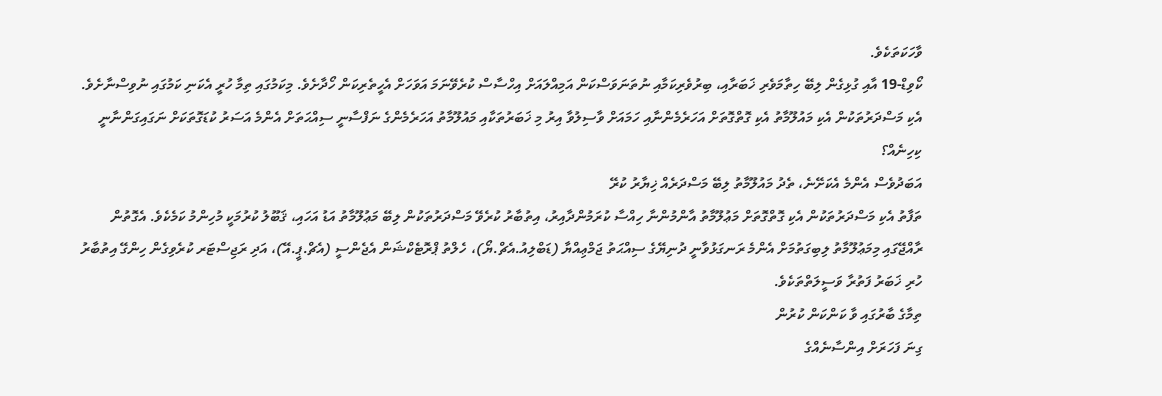ވާހަކަތަކެވެ.
ކޯވިޑް-19 އާއި ގުޅިގެން ލިބޭ ހިތާމަވެރި ޚަބަރާއި، ބިރުވެރިކަމާއި ނުތަނަވަސްކަން އަމިއްލައަށް އިހްސާސް ކުރެވޭނަމަ އަވަހަށް އެހީތެރިކަން ހޯދާށެވެ. މިކަމުގައި ތިމާ ހުރީ އެކަނި ކަމުގައި ނުވިސްނާށެވެ.
އެކި މަސްދަރުތަކުން އެކި މައުލޫމާތު އެކި ގޮތްގޮތަށް އަހަރެމެންނާއި ހަމައަށް ވާސިލުވާ އިރު މި ޚަބަރުތަކާއި މައުލޫމާތު އަހަރެމެންގެ ނަފްސާނީ ސިއްޙަތަށް އެންމެ އަސަރު ކުޑަގޮތަކަށް ނަގައިގަންނާނީ ކިހިނެއް؟
އަބަދުވެސް އެންމެ އެކަށޭނެ، ތެދު މައުލޫމާތު ލިބޭ މަސްދަރެއް ޚިޔާރު ކުރޭ
ތަފާތު އެކި މަސްދަރުތަކުން އެކި ގޮތްގޮތަށް މަޢުލޫމާތު އާންމުންނާ ހިއްސާ ކުރަމުންދާއިރު، އިތުބާރު ކުރެވޭ މަސްދަރުތަކުން ލިބޭ މަޢުލޫމާތު އަޑު އަހައި، ޤަބޫލު ކުރުމަކީ މުހިންމު ކަމެކެވެ. އެގޮތުން ރާއްޖޭގައި މިމަޢުލޫމާތު ލިބިގަތުމަށް އެންމެ ރަނގަޅުވާނީ ދުނިޔޭގެ ސިއްޙަތު ޖަމްޢިއްޔާ (ޑަބްލިއު.އެޗް.ޔޯ)، ހެލްތު ޕްރޮޓެކްޝަން އެޖެންސީ (އެޗް.ޕީ.އޭ)، އަދި ރަޖިސްޓަރ ކުރެވިގެން ހިންގޭ އިތުބާރު ހުރި ޚަބަރު ފަތުރާ ވަސީލަތްތަކެވެ.
ތިމާގެ ބާރުގައި ވާ ކަންކަން ކުރުން
ގިނަ ފަހަރަށް އިންސާނެއްގެ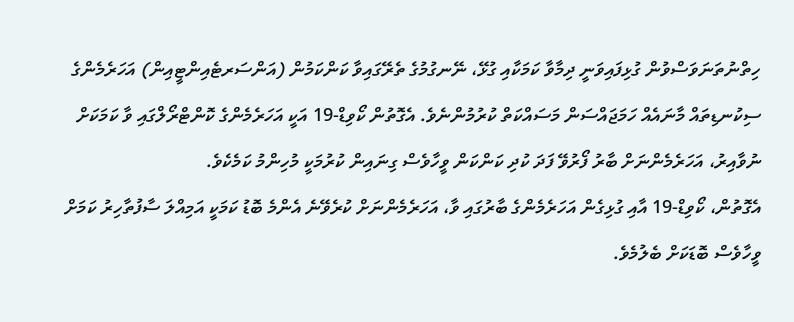ހިތްނުތަނަވަސްވުން ގުޅިފައިވަނީ ދިމާވާ ކަމަކާއި ގުޅޭ، ނޭނގުމުގެ ތެރޭގައިވާ ކަންކަމުން (އަންސަރޓެއިންޓީއިން) އަހަރެމެންގެ ސިކުނޑިތައް މާނައެއް ހަމަޖައްސަން މަސައްކަތް ކުރުމުންނެވެ. އެގޮތުން ކޯވިޑް-19 އަކީ އަހަރެމެންގެ ކޮންޓްރޯލްގައި ވާ ކަމަކަށް ނުވާއިރު، އަހަރެމެންނަށް ބާރު ފޯރުވޭ ފަދަ ކުދި ކަންކަން ވީހާވެސް ގިނައިން ކުރުމަކީ މުހިންމު ކަމެކެވެ.
އެގޮތުން، ކޯވިޑް-19 އާއި ގުޅިގެން އަހަރެމެންގެ ބާރުގައި ވާ، އަހަރެމެންނަށް ކުރެވޭނެ އެންމެ ބޮޑު ކަމަކީ އަމިއްލަ ސާފުތާހިރު ކަމަށް ވީހާވެސް ބޮޑަކަށް ބެލުމެވެ.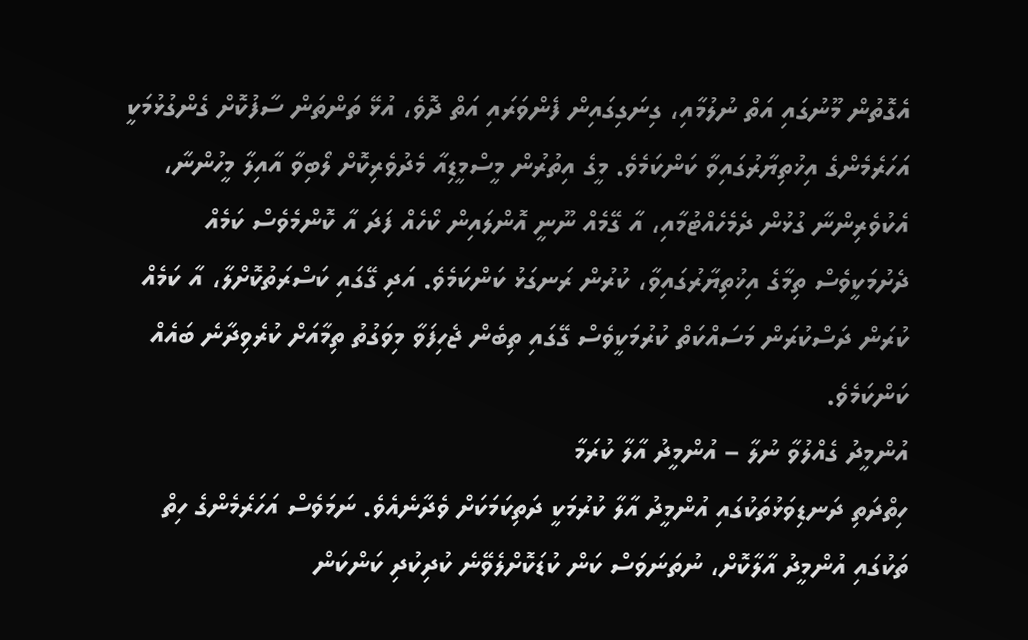އެގޮތުން މޫނުގައި އަތް ނުލުމާއި، ގިނަގިގައިން ފެންވަރައި އަތް ދޮވެ، އުޅޭ ތަންތަން ސާފުކޮށް ގެންގުޅުމަކީ އަހަރެމެންގެ އިޚުތިޔާރުގައިވާ ކަންކަމެވެ. މީގެ އިތުރުން މީސްމީޑިއާ މެދުވެރިކޮށް ލޯބިވާ އާއިލާ މީހުންނާ، އެކުވެރިންނާ ގުޅުން ދެމެހެއްޓުމާއި، އާ ގޭމެއް ނޫނީ އޮންލައިން ކޯހެއް ފަދަ އާ ކޮންމެވެސް ކަމެއް ދެށުމަކީވެސް ތިމާގެ އިޚުތިޔާރުގައިވާ، ކުރުން ރަނގަޅު ކަންކަމެވެ. އަދި ގޭގައި ކަސްރަތުކޮށްލާ، އާ ކަމެއް ކުރަން ދަސްކުރަން މަސައްކަތް ކުރުމަކީވެސް ގޭގައި ތިބެން ޖެހިފަވާ މިވަގުތު ތިމާއަށް ކުރެވިދާނެ ބައެއް ކަންކަމެވެ.
އުންމީދު ގެއްލުވާ ނުލާ – އުންމީދު އާލާ ކުރަމާ
ހިތްދަތި ދަނޑިވަޅުތަކުގައި އުންމީދު އާލާ ކުރުމަކީ ދަތިކަމަކަށް ވެދާނެއެވެ. ނަމަވެސް އަހަރެމެންގެ ހިތް ތަކުގައި އުންމީދު އާލާކޮށް، ނުތަނަވަސް ކަން ކުޑަކޮށްލެވޭނެ ކުދިކުދި ކަންކަން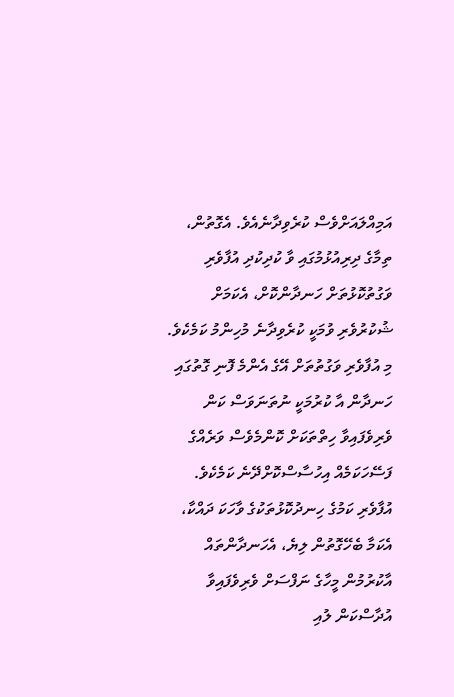އަމިއްލައަށްވެސް ކުރެވިދާނެއެވެ. އެގޮތުން، ތިމާގެ ދިރިއުޅުމުގައި ވާ ކުދިކުދި އުފާވެރި ވަގުތުކޮޅުތަށް ހަނދާންކޮށް، އެކަމަށް ޝުކުރުވެރި ވުމަކީ ކުރެވިދާނެ މުހިންމު ކަމެކެވެ. މި އުފާވެރި ވަގުތުތަށް އޭގެ އެންމެ ފޮނި ގޮތުގައި ހަނދާން އާ ކުރުމަކީ ނުތަނަވަސް ކަން ވެރިވެފައިވާ ހިތްތަކަށް ކޮންމެވެސް ވަރެއްގެ ފަސޭހަކަމެއް އިހުސާސްކޮށްދޭނެ ކަމެކެވެ. އުފާވެރި ކަމުގެ ހިނދުކޮޅުތަކުގެ ވާހަކަ ދައްކާ، އެކަމާ ބެހޭގޮތުން ލިޔެ، އެހަނދާންތައް އާކުރުމުން މީހާގެ ނަފްސަށް ވެރިވެފައިވާ އުދާސްކަން ލުއި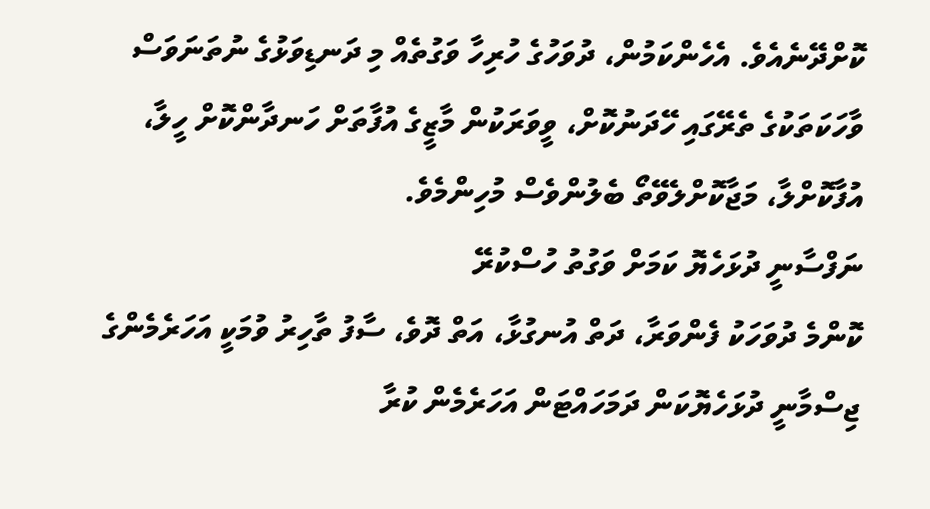ކޮށްދޭނެއެވެ. އެހެންކަމުން، ދުވަހުގެ ހުރިހާ ވަގުތެއް މި ދަނޑިވަޅުގެ ނުތަނަވަސް ވާހަކަތަކުގެ ތެރޭގައި ހޭދަނުކޮށް، ވީވަރަކުން މާޒީގެ އުފާތަށް ހަނދާންކޮށް ހީލާ، އުފާކޮށްލާ، މަޖާކޮށްލެވޭތޯ ބެލުންވެސް މުހިންމެވެ.
ނަފްސާނީ ދުޅަހެޔޮ ކަމަށް ވަގުތު ހުސްކުރޭ
ކޮންމެ ދުވަހަކު ފެންވަރާ، ދަތް އުނގުޅާ، އަތް ދޮވެ، ސާފު ތާހިރު ވުމަކީ އަހަރެމެންގެ ޖިސްމާނީ ދުޅަހެޔޮކަން ދަމަހައްޓަން އަހަރެމެން ކުރާ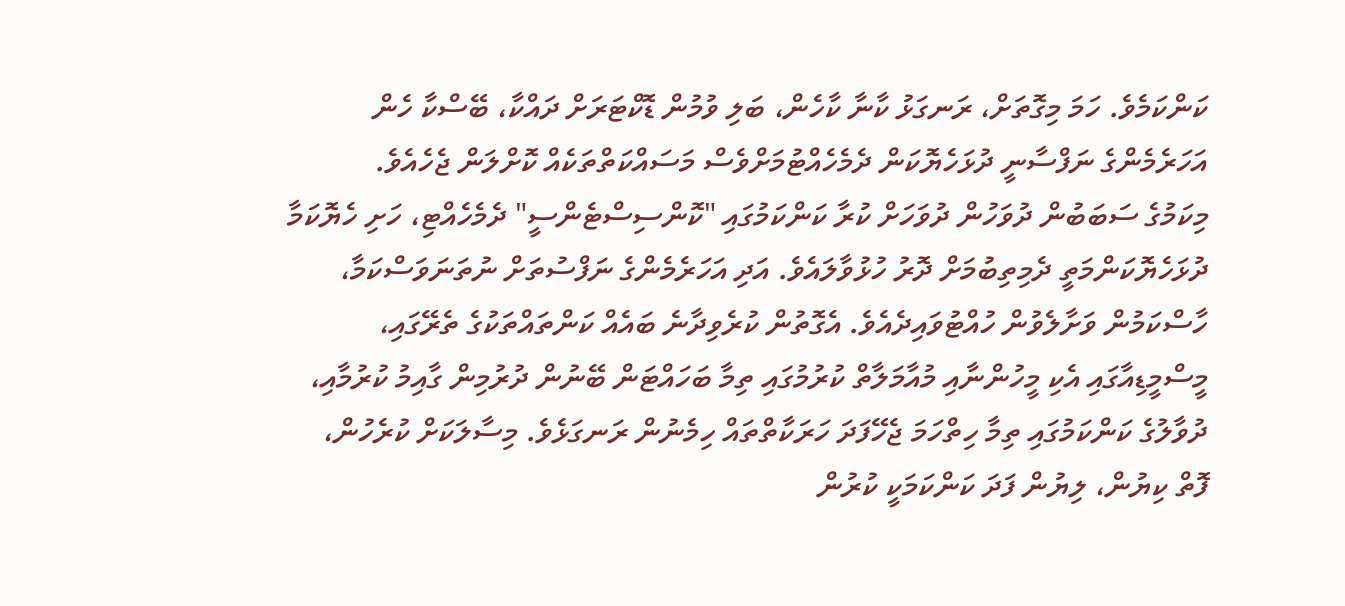ކަންކަމެވެ. ހަމަ މިގޮތަށް، ރަނގަޅު ކާނާ ކާހެން، ބަލި ވުމުން ޑޮކްޓަރަށް ދައްކާ، ބޭސްކާ ހެން އަހަރެމެންގެ ނަފްސާނީ ދުޅަހެޔޮކަން ދެމެހެއްޓުމަށްވެސް މަސައްކަތްތަކެއް ކޮށްލަން ޖެހެއެވެ.
މިކަމުގެ ސަބަބުން ދުވަހުން ދުވަހަށް ކުރާ ކަންކަމުގައި "ކޮންސިސްޓެންސީ" ދެމެހެއްޓި، ހަށި ހެޔޮކަމާ ދުޅަހެޔޮކަންމަތީ ދެމިތިބުމަށް ދޮރު ހުޅުވާލައެވެ. އަދި އަހަރެމެންގެ ނަފްސުތަށް ނުތަނަވަސްކަމާ، ހާސްކަމުން ވަށާލެވުން ހުއްޓުވައިދެއެވެ. އެގޮތުން ކުރެވިދާނެ ބައެއް ކަންތައްތަކުގެ ތެރޭގައި، މީސްމީޑިއާގައި އެކި މީހުންނާއި މުއާމަލާތް ކުރުމުގައި ތިމާ ބަހައްޓަން ބޭނުން ދުރުމިން ގާއިމު ކުރުމާއި، ދުވާލުގެ ކަންކަމުގައި ތިމާ ހިތްހަމަ ޖެހޭފަދަ ހަރަކާތްތައް ހިމެނުން ރަނގަޅެވެ. މިސާލަކަށް ކުރެހުން، ފޮތް ކިޔުން، ލިޔުން ފަދަ ކަންކަމަކީ ކުރުން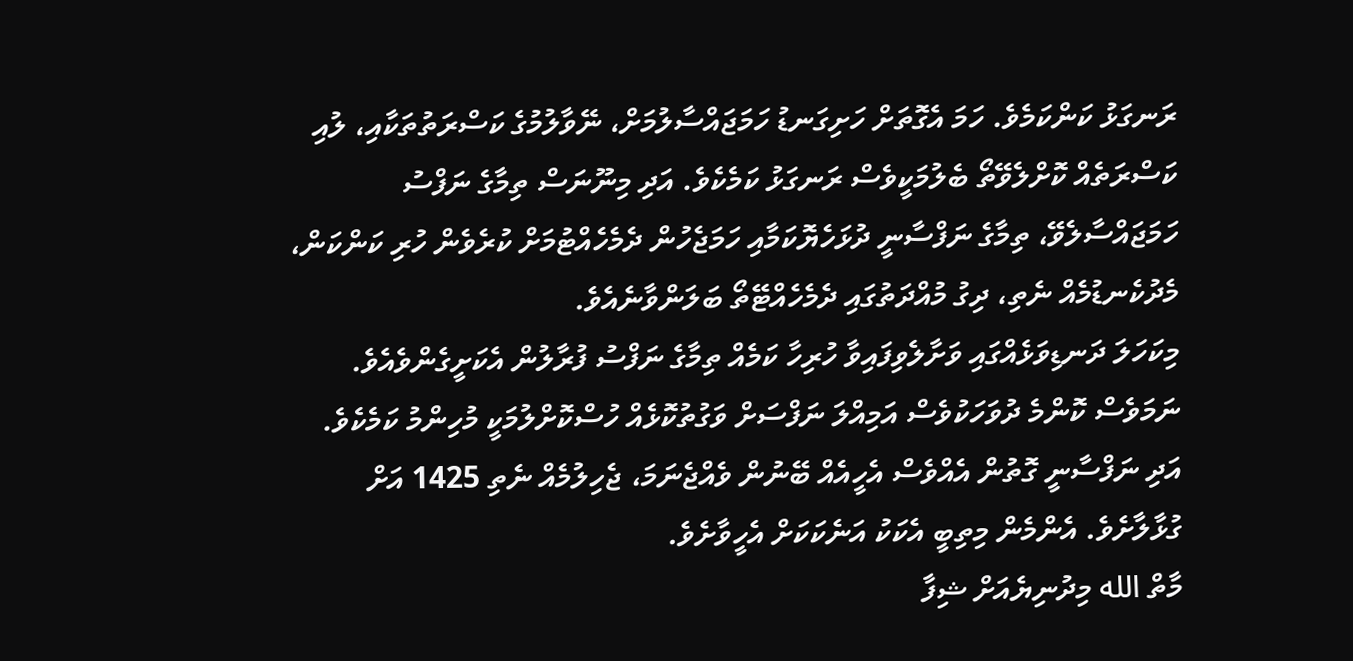ރަނގަޅު ކަންކަމެވެ. ހަމަ އެގޮތަށް ހަށިގަނޑު ހަމަޖައްސާލުމަށް، ނޭވާލުމުގެ ކަސްރަތުތަކާއި، ލުއި ކަސްރަތެއް ކޮށްލެވޭތޯ ބެލުމަކީވެސް ރަނގަޅު ކަމެކެވެ. އަދި މިނޫނަސް ތިމާގެ ނަފްސު ހަމަޖައްސާލެވޭ، ތިމާގެ ނަފްސާނީ ދުޅަހެޔޮކަމާއި ހަމަޖެހުން ދެމެހެއްޓުމަށް ކުރެވެން ހުރި ކަންކަން، މެދުކެނޑުމެއް ނެތި، ދިގު މުއްދަތުގައި ދެމެހެއްޓޭތޯ ބަލަންވާނެއެވެ.
މިކަހަލަ ދަނޑިވަޅެއްގައި ވަށާލެވިފައިވާ ހުރިހާ ކަމެއް ތިމާގެ ނަފްސު ފުރާލުން އެކަށީގެންވެއެވެ. ނަމަވެސް ކޮންމެ ދުވަހަކުވެސް އަމިއްލަ ނަފްސަށް ވަގުތުކޮޅެއް ހުސްކޮށްލުމަކީ މުހިންމު ކަމެކެވެ. އަދި ނަފްސާނީ ގޮތުން އެއްވެސް އެހީއެއް ބޭނުން ވެއްޖެނަމަ، ޖެހިލުމެއް ނެތި 1425 އަށް ގުޅާލާށެވެ. އެންމެން މިތިބީ އެކަކު އަނެކަކަށް އެހީވާށެވެ.
މާތް الله މިދުނިޔެއަށް ޝިފާ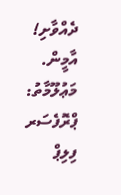ދެއްވާށި! އާމީން.
މަޢުލޫމާތު: ޕްރޮފެސަރ ފިލިޕް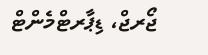ޖޯރޖް، ޑިޕާރޓްމެންޓް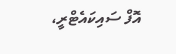އޮފް ސައިކައެޓްރީ،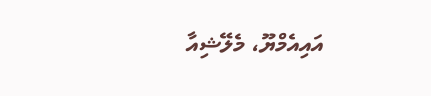އައިއެމްޔޫ، މެލޭޝިއާ